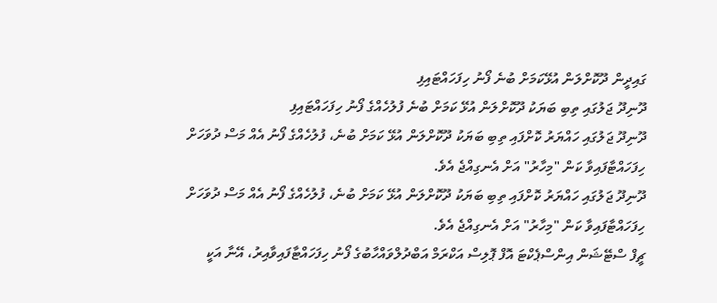ގައިދީން ދޫކޮށްލަން އުޅޭކަމަށް ބުނެ ފޯނު ހިފަހައްޓައިފި
ދޫނިދޫ ޖަލުގައި ތިބި ބަޔަކު ދޫކޮށްލަން އުޅޭ ކަމަށް ބުނެ ފުލުހެއްގެ ފޯނު ހިފަހައްޓައިފި
ދޫނިދޫ ޖަލުގައި ހައްޔަރު ކޮށްފައި ތިބި ބަޔަކު ދޫކޮށްލަން އުޅޭ ކަމަށް ބުނެ، ފުލުހެއްގެ ފޯނު އެއް މަސް ދުވަހަށް ހިފަހައްޓާފައިވާ ކަން "މިހާރު" އަށް އެނގިއްޖެ އެވެ.
ދޫނިދޫ ޖަލުގައި ހައްޔަރު ކޮށްފައި ތިބި ބަޔަކު ދޫކޮށްލަން އުޅޭ ކަމަށް ބުނެ، ފުލުހެއްގެ ފޯނު އެއް މަސް ދުވަހަށް ހިފަހައްޓާފައިވާ ކަން "މިހާރު" އަށް އެނގިއްޖެ އެވެ.
ޗީފް ސްޓޭޝަން އިންސްޕެކްޓަ އޮފް ޕޮލިސް އަކްރަމް އަބްދުލްވައްހާބުގެ ފޯނު ހިފަހައްޓާފައިވާއިރު، އޭނާ އަކީ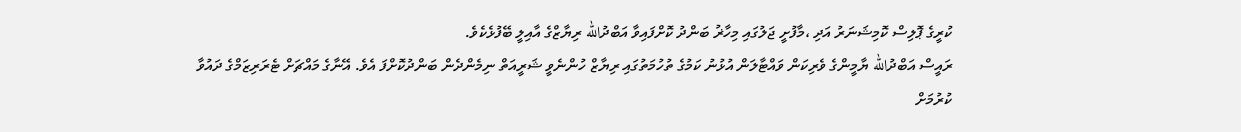ކުރީގެ ޕޮލިސް ކޮމިޝަނަރު އަދި ،މާފުށީ ޖަލުގައި މިހާޜު ބަންދު ކޮށްފައިވާ އަބްދުالله ރިޔާޒްގެ އާއިލީ ބޭފުޅެކެވެ.
ރައީސް އަބްދުالله ޔާމީންގެ ވެރިކަން ވައްޓާލަން އުޅުނު ކަމުގެ ތުހުމަތުގައި ރިޔާޒް ހުންނެވީ ޝަރީއަތް ނިމެންދެން ބަންދުކޮށްފަ އެވެ. އޭނާގެ މައްޗަށް ޓެރަރިޒަމްގެ ދައުވާ ކުރުމަށް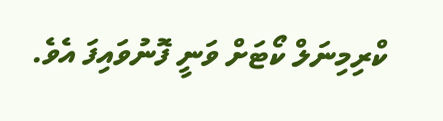ކްރިމިނަލް ކޯޓަށް ވަނީ ފޮނުވައިފަ އެވެ.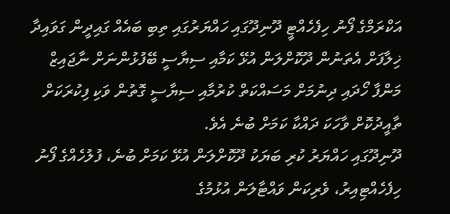އަކްރަމްގެ ފޯނު ހިފެހެއްޓީ ދޫނިދޫގައި ހައްޔަރުގައި ތިބި ބައެއް ގައިދީން ގަވައިދާ ޚިލާފަށް އެތަނުން ދޫކޮށްލަން އުޅޭ ކަމާއި ސިޔާސީ ބޭފުޅުންނަށް ނާޖައިޒް މަންފާ ހޯދައި ދިނުމަށް މަސައްކަތް ކުރުމާއި ސިޔާސީ ގޮތުން ވަކި ފިކުރަކަށް ތާއީދުކޮށް ވާހަކަ ދައްކާ ކަމަށް ބުނެ އެވެ.
ދޫނިދޫގައި ހައްޔަރު ކުރި ބަޔަކު ދޫކޮށްލަން އުޅޭ ކަމަށް ބުނެ، ފުލުހެއްގެ ފޯނު ހިފެހެއްޓިއިރު، ވެރިކަން ވައްޓާލަން އުޅުމުގެ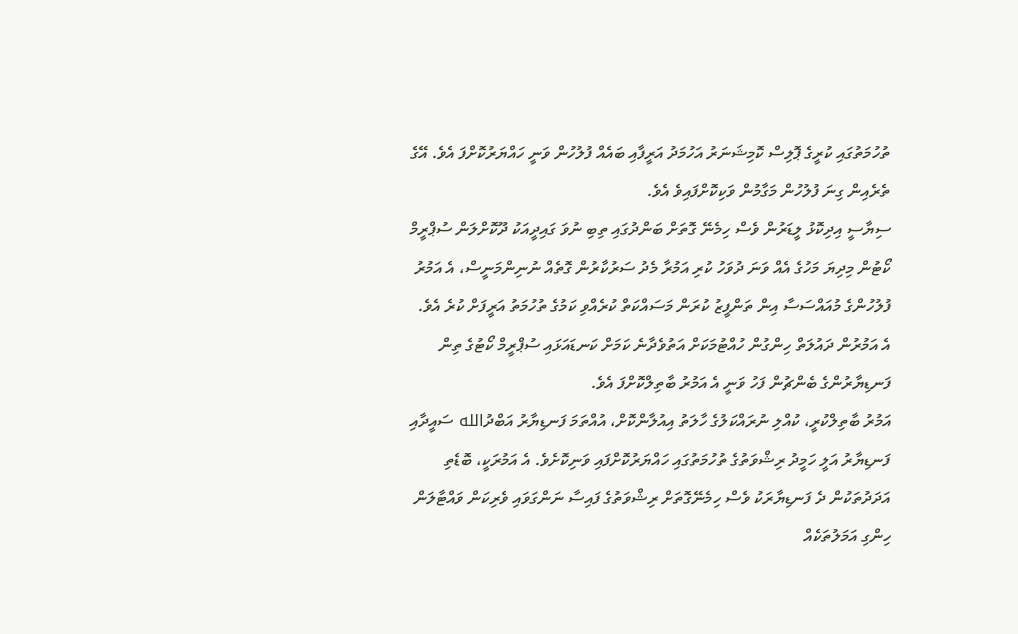ތުހުމަތުގައި ކުރީގެ ޕޮލިސް ކޮމިޝަނަރު އަހުމަދު އަރީފާއި ބައެއް ފުލުހުން ވަނީ ހައްޔަރުކޮށްފަ އެވެ. އޭގެ ތެރެއިން ގިނަ ފުލުހުން މަގާމުން ވަކިކޮށްފައިވެ އެވެ.
ސިޔާސީ އިދިކޮޅު ލީޑަރުން ވެސް ހިމެނޭ ގޮތަށް ބަންދުގައި ތިބި ނުވަ ގައިދީއަކު ދޫކޮށްލަން ސުޕްރީމް ކޯޓުން މިދިޔަ މަހުގެ އެއް ވަނަ ދުވަހު ކުރި އަމުރާ މެދު ސަރުކާރުން ގޮތެއް ނުނިންމަނީސް، އެ އަމުރު ފުލުހުންގެ މުއައްސަސާ އިން ތަންފީޒު ކުރަން މަސައްކަތް ކުރެއްވި ކަމުގެ ތުހުމަތު އަރީފަށް ކުރެ އެވެ.
އެ އަމުރުން ދައުލަތް ހިންގުން ހުއްޓުމަކަށް އަތުވެދާނެ ކަމަށް ކަނޑައަޅައި ސުޕްރީމް ކޯޓުގެ ތިން ފަނޑިޔާރުންގެ ބެންޗުން ފަހު ވަނީ އެ އަމުރު ބާތިލްކޮށްފަ އެވެ.
އަމުރު ބާތިލްކުރީ، ކުއްލި ނުރައްކަލުގެ ހާލަތު އިއުލާންކޮށް، އުއްތަމަ ފަނޑިޔާރު އަބްދުالله ސައީދާއި ފަނޑިޔާރު އަލީ ހަމީދު ރިޝްވަތުގެ ތުހުމަތުގައި ހައްޔަރުކޮށްފައި ވަނިކޮށެވެ. އެ އަމުރަކީ، ބޮޑެތި އަދަދުތަކުން ދެ ފަނޑިޔާރަކު ވެސް ހިމެނޭގޮތަށް ރިޝްވަތުގެ ފައިސާ ނަންގަވައި ވެރިކަން ވައްޓާލަން ހިންގި އަމަލުތަކެއް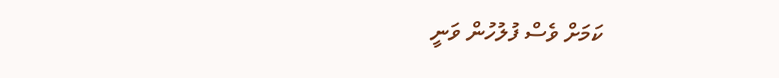ކަމަށް ވެސް ފުލުހުން ވަނީ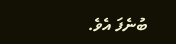ބުނެފަ އެވެ.